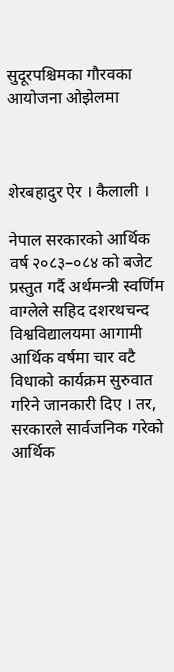सुदूरपश्चिमका गौरवका आयोजना ओझेलमा



शेरबहादुर ऐर । कैलाली ।

नेपाल सरकारको आर्थिक वर्ष २०८३–०८४ को बजेट प्रस्तुत गर्दै अर्थमन्त्री स्वर्णिम वाग्लेले सहिद दशरथचन्द विश्वविद्यालयमा आगामी आर्थिक वर्षमा चार वटै विधाको कार्यक्रम सुरुवात गरिने जानकारी दिए । तर, सरकारले सार्वजनिक गरेको आर्थिक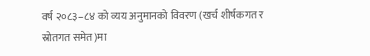वर्ष २०८३–८४ को व्यय अनुमानको विवरण (खर्च शीर्षकगत र स्रोतगत समेत)मा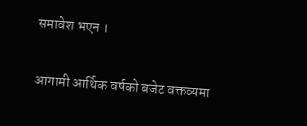समावेश भएन ।

आगामी आर्थिक वर्षको बजेट वक्तव्यमा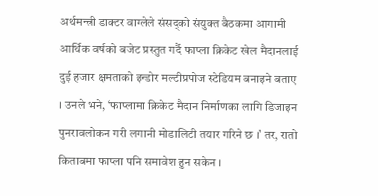अर्थमन्त्री डाक्टर वाग्लेले संसद्को संयुक्त बैठकमा आगामी आर्थिक वर्षको बजेट प्रस्तुत गर्दै फाप्ला क्रिकेट खेल मैदानलाई दुई हजार क्षमताको इन्डोर मल्टीप्रपोज स्टेडियम बनाइने बताए । उनले भने, ‘फाप्लामा क्रिकेट मैदान निर्माणका लागि डिजाइन पुनरावलोकन गरी लगानी मोडालिटी तयार गरिने छ ।’ तर, रातो किताबमा फाप्ला पनि समावेश हुन सकेन ।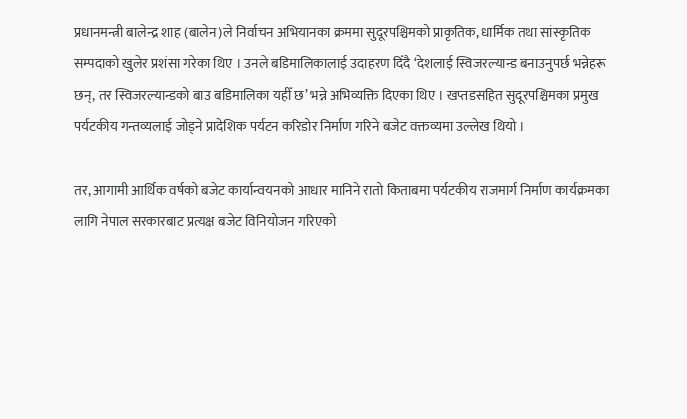प्रधानमन्त्री बालेन्द्र शाह (बालेन)ले निर्वाचन अभियानका क्रममा सुदूरपश्चिमको प्राकृतिक, धार्मिक तथा सांस्कृतिक सम्पदाको खुलेर प्रशंसा गरेका थिए । उनले बडिमालिकालाई उदाहरण दिँदै ‘देशलाई स्विजरल्यान्ड बनाउनुपर्छ भन्नेहरू छन्, तर स्विजरल्यान्डको बाउ बडिमालिका यहीँ छ’ भन्ने अभिव्यक्ति दिएका थिए । खप्तडसहित सुदूरपश्चिमका प्रमुख पर्यटकीय गन्तव्यलाई जोड्ने प्रादेशिक पर्यटन करिडोर निर्माण गरिने बजेट वक्तव्यमा उल्लेख थियो ।

तर, आगामी आर्थिक वर्षको बजेट कार्यान्वयनको आधार मानिने रातो किताबमा पर्यटकीय राजमार्ग निर्माण कार्यक्रमका लागि नेपाल सरकारबाट प्रत्यक्ष बजेट विनियोजन गरिएको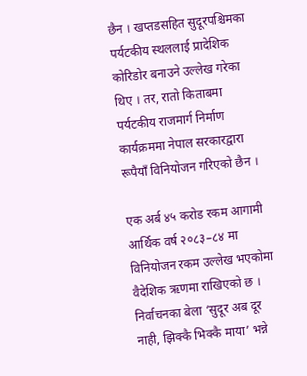छैन । खप्तडसहित सुदूरपश्चिमका पर्यटकीय स्थललाई प्रादेशिक कोरिडोर बनाउने उल्लेख गरेका थिए । तर, रातो किताबमा पर्यटकीय राजमार्ग निर्माण कार्यक्रममा नेपाल सरकारद्वारा रूपैयाँ विनियोजन गरिएको छैन ।

एक अर्ब ४५ करोड रकम आगामी आर्थिक वर्ष २०८३–८४ मा विनियोजन रकम उल्लेख भएकोमा वैदेशिक ऋणमा राखिएको छ । निर्वाचनका बेला ‘सुदूर अब दूर नाही, झिक्कै भिक्कै माया’ भन्ने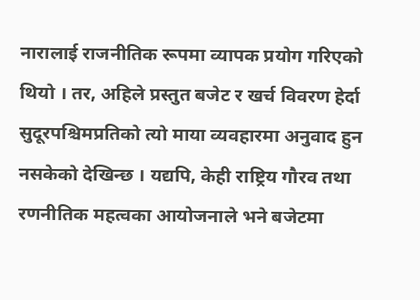नारालाई राजनीतिक रूपमा व्यापक प्रयोग गरिएको थियो । तर, अहिले प्रस्तुत बजेट र खर्च विवरण हेर्दा सुदूरपश्चिमप्रतिको त्यो माया व्यवहारमा अनुवाद हुन नसकेको देखिन्छ । यद्यपि, केही राष्ट्रिय गौरव तथा रणनीतिक महत्वका आयोजनाले भने बजेटमा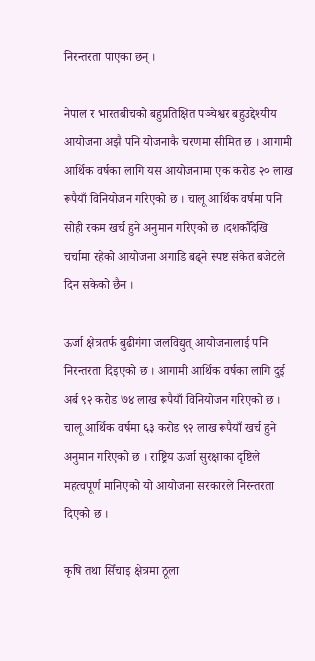निरन्तरता पाएका छन् ।

नेपाल र भारतबीचको बहुप्रतिक्षित पञ्चेश्वर बहुउद्देश्यीय आयोजना अझै पनि योजनाकै चरणमा सीमित छ । आगामी आर्थिक वर्षका लागि यस आयोजनामा एक करोड २० लाख रूपैयाँ विनियोजन गरिएको छ । चालू आर्थिक वर्षमा पनि सोही रकम खर्च हुने अनुमान गरिएको छ ।दशकौँदेखि चर्चामा रहेको आयोजना अगाडि बढ्ने स्पष्ट संकेत बजेटले दिन सकेको छैन ।

ऊर्जा क्षेत्रतर्फ बुढीगंगा जलविद्युत् आयोजनालाई पनि निरन्तरता दिइएको छ । आगामी आर्थिक वर्षका लागि दुई अर्ब ९२ करोड ७४ लाख रूपैयाँ विनियोजन गरिएको छ । चालू आर्थिक वर्षमा ६३ करोड ९२ लाख रूपैयाँ खर्च हुने अनुमान गरिएको छ । राष्ट्रिय ऊर्जा सुरक्षाका दृष्टिले महत्वपूर्ण मानिएको यो आयोजना सरकारले निरन्तरता दिएको छ ।

कृषि तथा सिँचाइ क्षेत्रमा ठूला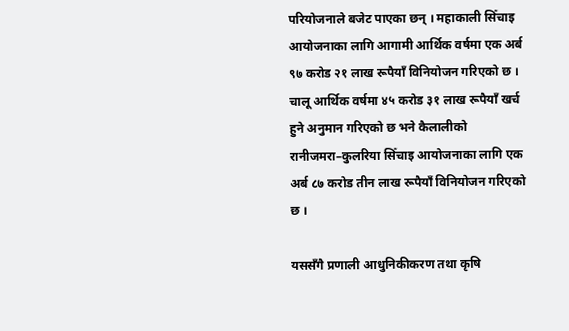परियोजनाले बजेट पाएका छन् । महाकाली सिँचाइ आयोजनाका लागि आगामी आर्थिक वर्षमा एक अर्ब ९७ करोड २१ लाख रूपैयाँ विनियोजन गरिएको छ । चालू आर्थिक वर्षमा ४५ करोड ३१ लाख रूपैयाँ खर्च हुने अनुमान गरिएको छ भने कैलालीको रानीजमरा–कुलरिया सिँचाइ आयोजनाका लागि एक अर्ब ८७ करोड तीन लाख रूपैयाँ विनियोजन गरिएको छ ।

यससँगै प्रणाली आधुनिकीकरण तथा कृषि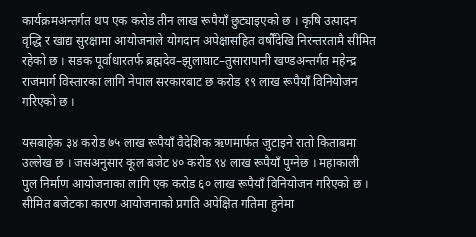कार्यक्रमअन्तर्गत थप एक करोड तीन लाख रूपैयाँ छुट्याइएको छ । कृषि उत्पादन वृद्धि र खाद्य सुरक्षामा आयोजनाले योगदान अपेक्षासहित वर्षौँदेखि निरन्तरतामै सीमित रहेको छ । सडक पूर्वाधारतर्फ ब्रह्मदेव–झुलाघाट–तुसारापानी खण्डअन्तर्गत महेन्द्र राजमार्ग विस्तारका लागि नेपाल सरकारबाट छ करोड १९ लाख रूपैयाँ विनियोजन गरिएको छ ।

यसबाहेक ३४ करोड ७५ लाख रूपैयाँ वैदेशिक ऋणमार्फत जुटाइने रातो किताबमा उल्लेख छ । जसअनुसार कूल बजेट ४० करोड ९४ लाख रूपैयाँ पुग्नेछ । महाकाली पुल निर्माण आयोजनाका लागि एक करोड ६० लाख रूपैयाँ विनियोजन गरिएको छ । सीमित बजेटका कारण आयोजनाको प्रगति अपेक्षित गतिमा हुनेमा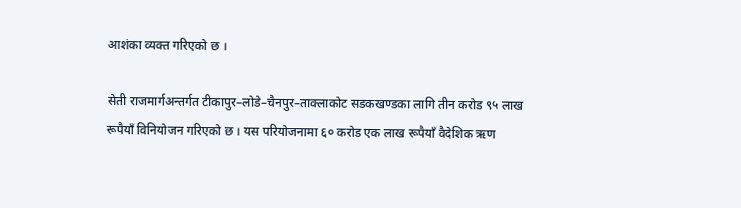आशंका व्यक्त गरिएको छ ।

सेती राजमार्गअन्तर्गत टीकापुर–लोडे–चैनपुर–ताक्लाकोट सडकखण्डका लागि तीन करोड ९५ लाख रूपैयाँ विनियोजन गरिएको छ । यस परियोजनामा ६० करोड एक लाख रूपैयाँ वैदेशिक ऋण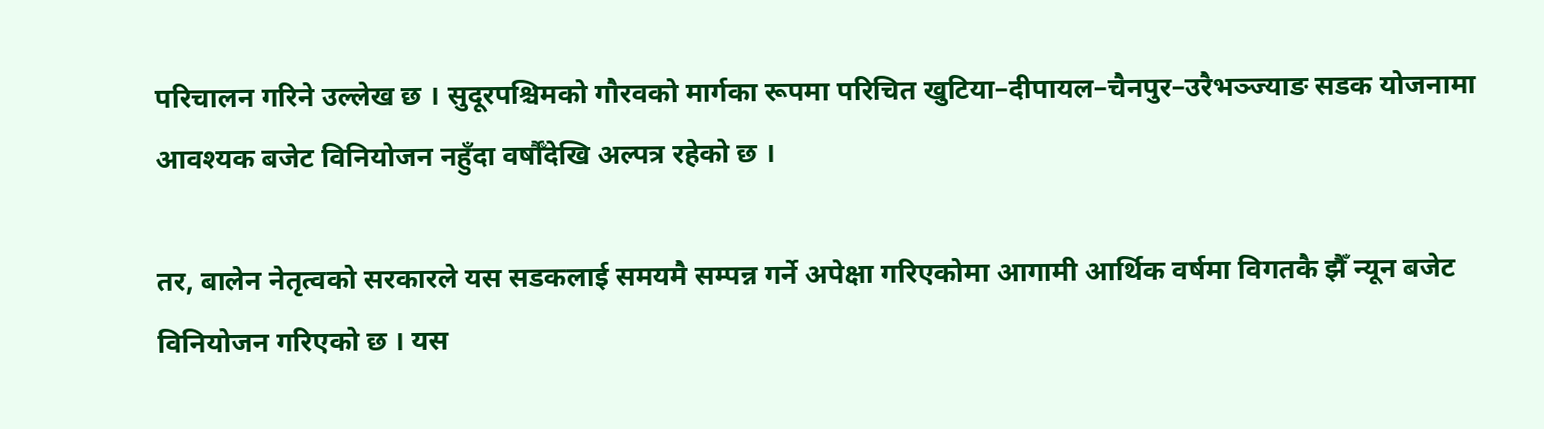परिचालन गरिने उल्लेख छ । सुदूरपश्चिमको गौरवको मार्गका रूपमा परिचित खुटिया–दीपायल–चैनपुर–उरैभञ्ज्याङ सडक योजनामा आवश्यक बजेट विनियोजन नहुँदा वर्षौँदेखि अल्पत्र रहेको छ ।

तर, बालेन नेतृत्वको सरकारले यस सडकलाई समयमै सम्पन्न गर्ने अपेक्षा गरिएकोमा आगामी आर्थिक वर्षमा विगतकै झैँ न्यून बजेट विनियोजन गरिएको छ । यस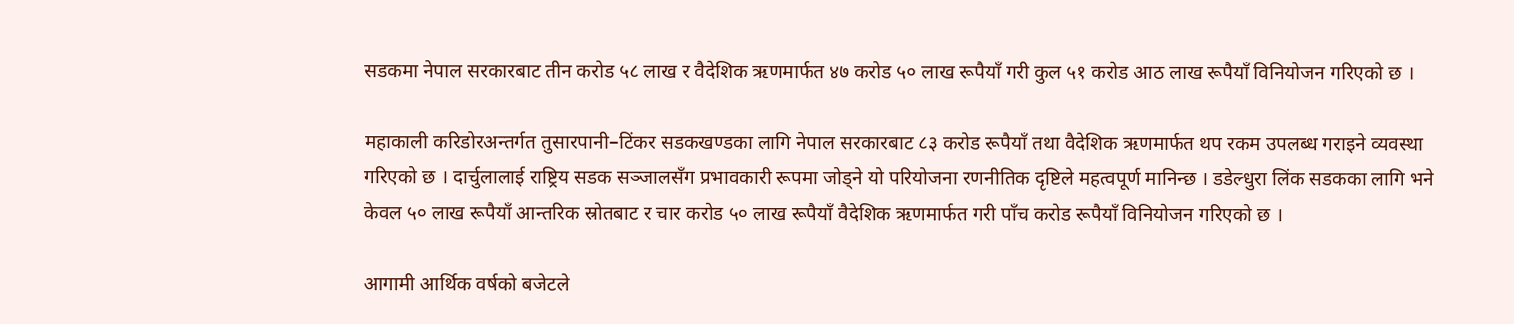सडकमा नेपाल सरकारबाट तीन करोड ५८ लाख र वैदेशिक ऋणमार्फत ४७ करोड ५० लाख रूपैयाँ गरी कुल ५१ करोड आठ लाख रूपैयाँ विनियोजन गरिएको छ ।

महाकाली करिडोरअन्तर्गत तुसारपानी–टिंकर सडकखण्डका लागि नेपाल सरकारबाट ८३ करोड रूपैयाँ तथा वैदेशिक ऋणमार्फत थप रकम उपलब्ध गराइने व्यवस्था गरिएको छ । दार्चुलालाई राष्ट्रिय सडक सञ्जालसँग प्रभावकारी रूपमा जोड्ने यो परियोजना रणनीतिक दृष्टिले महत्वपूर्ण मानिन्छ । डडेल्धुरा लिंक सडकका लागि भने केवल ५० लाख रूपैयाँ आन्तरिक स्रोतबाट र चार करोड ५० लाख रूपैयाँ वैदेशिक ऋणमार्फत गरी पाँच करोड रूपैयाँ विनियोजन गरिएको छ ।

आगामी आर्थिक वर्षको बजेटले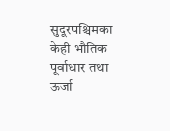सुदूरपश्चिमका केही भौतिक पूर्वाधार तथा ऊर्जा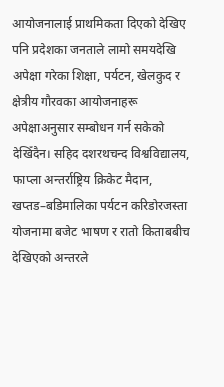आयोजनालाई प्राथमिकता दिएको देखिए पनि प्रदेशका जनताले लामो समयदेखि अपेक्षा गरेका शिक्षा, पर्यटन, खेलकुद र क्षेत्रीय गौरवका आयोजनाहरू अपेक्षाअनुसार सम्बोधन गर्न सकेको देखिँदैन। सहिद दशरथचन्द विश्वविद्यालय, फाप्ला अन्तर्राष्ट्रिय क्रिकेट मैदान, खप्तड–बडिमालिका पर्यटन करिडोरजस्ता योजनामा बजेट भाषण र रातो किताबबीच देखिएको अन्तरले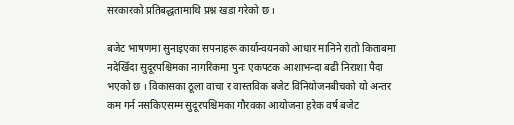सरकारको प्रतिबद्धतामाथि प्रश्न खडा गरेको छ ।

बजेट भाषणमा सुनाइएका सपनाहरू कार्यान्वयनको आधार मानिने रातो किताबमा नदेखिँदा सुदूरपश्चिमका नागरिकमा पुनः एकपटक आशाभन्दा बढी निराशा पैदा भएको छ । विकासका ठूला वाचा र वास्तविक बजेट विनियोजनबीचको यो अन्तर कम गर्न नसकिएसम्म सुदूरपश्चिमका गौरवका आयोजना हरेक वर्ष बजेट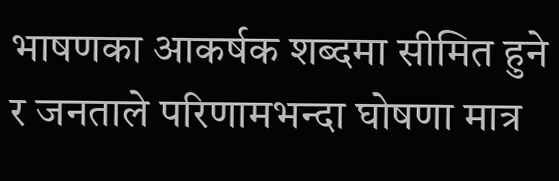भाषणका आकर्षक शब्दमा सीमित हुने र जनताले परिणामभन्दा घोषणा मात्र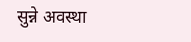सुन्ने अवस्था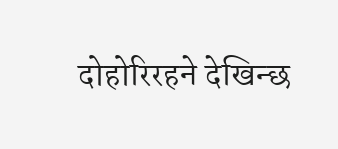दोहोरिरहने देखिन्छ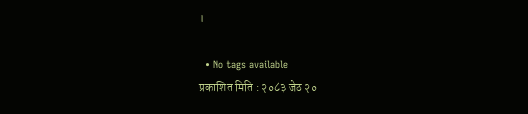।

  • No tags available
प्रकाशित मिति : २०८३ जेठ २०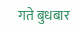गते बुधबार